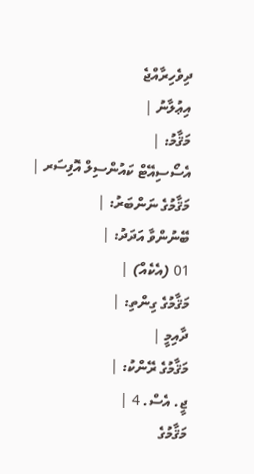ދިވެހިރާއްޖެ
އިޢުލާނު |
މަޤާމު: |
އެސޯސިއޭޓް ކައުންސިލް އޮފިސަރ |
މަޤާމުގެ ނަންބަރު: |
ބޭނުންވާ އަދަދު: |
01 (އެކެއް) |
މަޤާމުގެ ގިންތި: |
ދާއިމީ |
މަޤާމުގެ ރޭންކު: |
ޖީ. އެސް. 4 |
މަޤާމުގެ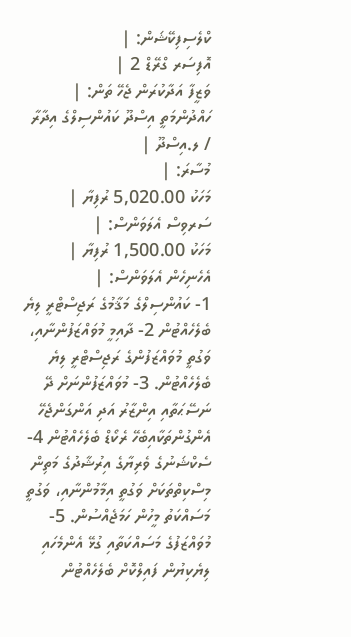ކްލެސިފިކޭޝަން: |
އޮފިސަރ ގްރޭޑް 2 |
ވަޒީފާ އަދާކުރަން ޖެހޭ ތަން: |
ހައްދުންމަތީ އިސްދޫ ކައުންސިލްގެ އިދާރާ / ލ.އިސްދޫ |
މުސާރަ: |
މަހަކު 5,020.00 ރުފިޔާ |
ސަރވިސް އެލަވަންސް: |
މަހަކު 1,500.00 ރުފިޔާ |
އެހެނިހެން އެލަވަންސް: |
1- ކައުންސިލްގެ މަޤާމުގެ ރަޖިސްޓްރީ ލިޔެ ބެލެހެއްޓުން 2- ދާއިމީ މުވައްޒަފުންނާއި، ވަގުތީ މުވައްޒަފުންގެ ރަޖިސްޓްރީ ލިޔެ ބެލެހެއްޓުން. 3- މުވައްޒަފުންނަށް ދޭ ނަސޭޙަތާއި އިންޒާރު އަދި އަންގަންޖެހޭ އެންގުންތަކާއިބެހޭ ރެކޯޑް ބެލެހެއްޓުން 4- ސެކްޝަނުގެ ވެރިޔާގެ އިރުޝާދުގެ މަތިން މިސްކިތްތަކަށް ވަގުތީ އިމާމުންނާއި، ވަގުތީ މަސައްކަތު މީހުން ހަމަޖެއްސުން. 5- މުވައްޒަފުގެ މަސައްކަތާއި ގުޅޭ އެންމެހައި ލިޔެކިޔުން ފައިލްކޮށް ބެލެހެއްޓުން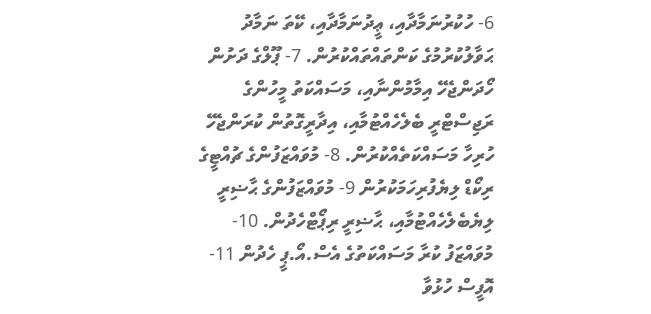6- ހުކުރުނަމާދާއި، ޢީދުނަމާދާއި، ކޭތަ ނަމާދު ޙަވާލުކުރުމުގެ ކަންތައްތައްކުރުން. 7- ޕޫލްގެ ދަށުން ހޯދަންޖެހޭ އިމާމުންނާއި، މަސައްކަތު މީހުންގެ ރަޖިސްޓްރީ ބެލެހެއްޓުމާއި، އިދާރީގޮތުން ކުރަންޖެހޭ ހުރިހާ މަސައްކަތެއްކުރުން. 8- މުވައްޒަފުންގެ ޗުއްޓީގެ ރިކޯޑް ލިޔެފުރިހަމަކުރުން 9- މުވައްޒަފުންގެ ޙާޟިރީ ލިޔެބެލެހެއްޓުމާއި، ޙާޟިރީ ރިޕޯޓްހެދުން. 10- މުވައްޒަފު ކުރާ މަސައްކަތުގެ އެސް.އޯ.ޕީ ހެދުން 11- އޮފީސް ހުޅުވާ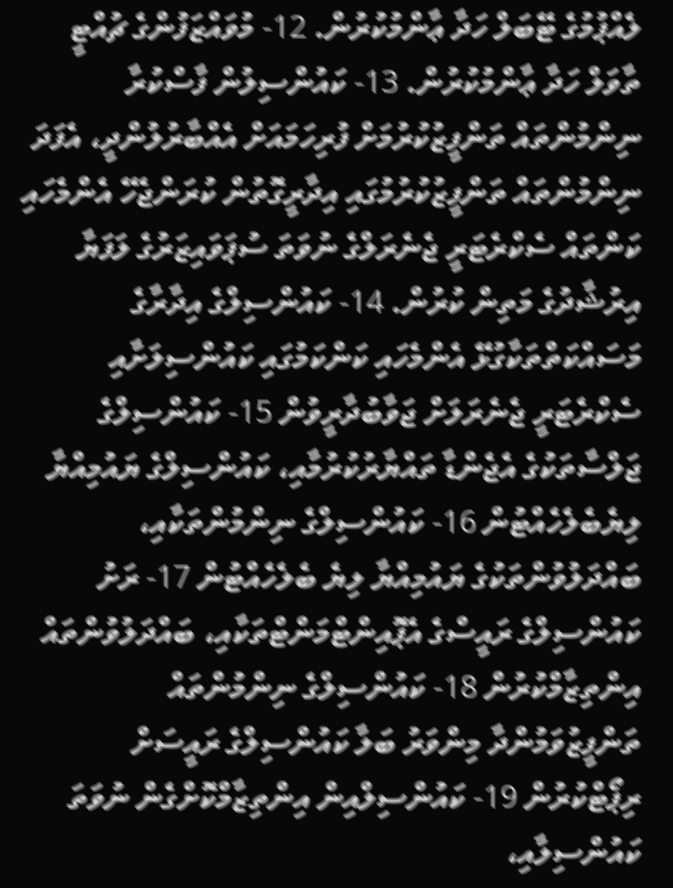ލެއްޕުމުގެ ޓޭބަލް ހަދާ ޢާންމުކުރުން. 12- މުވައްޒަފުންގެ ޗުއްޓީ ތާވަލް ހަދާ ޢާންމުކުރުން. 13- ކައުންސިލުން ފާސްކުރާ ނިންމުންތައް ތަންފީޒުކުރުމަށް ފުރިހަމައަށް އެއްބާރުލުންދީ، އެފަދަ ނިންމުންތައް ތަންފީޒުކުރުމުގައި އިދާރީގޮތުން ކުރަންޖެހޭ އެންމެހައި ކަންތައް ސެކްރެޓަރީ ޖެނެރަލްގެ ނުވަތަ ސުޕަވައިޒަރުގެ ލަފަޔާ އިރުޝާދުގެ މަތިން ކުރުން. 14- ކައުންސިލްގެ އިދާރާގެ މަސައްކަތްތަކާގުޅޭ އެންމެހައި ކަންކަމުގައި ކައުންސިލަށާއި ސެކްރެޓަރީ ޖެނެރަލަށް ޖަވާބުދާރީވުން 15- ކައުންސިލްގެ ޖަލްސާތަކުގެ އެޖެންޑާ ތައްޔާރުކުރުމާއި، ކައުންސިލްގެ ޔައުމިއްޔާ ލިޔެބެލެހެއްޓުން 16- ކައުންސިލްގެ ނިންމުންތަކާއި، ބައްދަލުވުންތަކުގެ ޔައުމިއްޔާ ލިޔެ ބެލެހެއްޓުން 17- ރަށު ކައުންސިލްގެ ރައީސްގެ އެޕޮއިންޓްމަންޓްތަކާއި، ބައްދަލުވުންތައް އިންތިޒާމްކުރުން 18- ކައުންސިލްގެ ނިންމުންތައް ތަންފީޒުވަމުންދާ މިންވަރު ބަލާ ކައުންސިލްގެ ރައީސަށް ރިޕޯޓްކުރުން 19- ކައުންސިލްއިން އިންތިޒާމްކޮށްގެން ނުވަތަ ކައުންސިލާއި،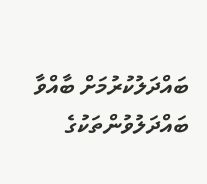ބައްދަލުކުރުމަށް ބާއްވާ ބައްދަލުވުންތަކުގެ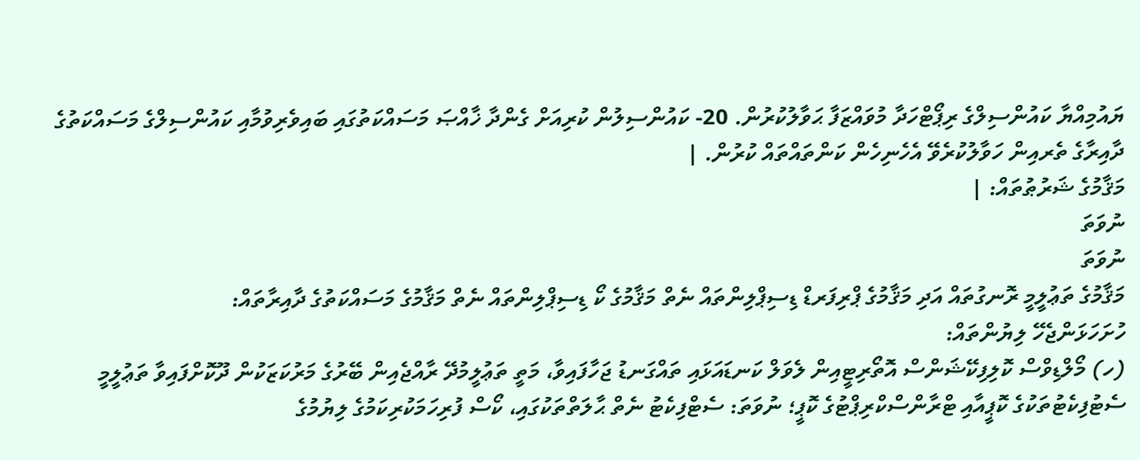ޔައުމިއްޔާ ކައުންސިލްގެ ރިޕޯޓްހަދާ މުވައްޒަފާ ޙަވާލުކުރުން. 20- ކައުންސިލުން ކުރިއަށް ގެންދާ ޚާއްޞަ މަސައްކަތުގައި ބައިވެރިވުމާއި ކައުންސިލްގެ މަސައްކަތުގެ ދާއިރާގެ ތެރއިން ހަވާލުކުރެވޭ އެހެނިހެން ކަންތައްތައް ކުރުން. |
މަޤާމުގެ ޝަރުޠުތައް: |
ނުވަތަ
ނުވަތަ
މަޤާމުގެ ތަޢުލީމީ ރޮނގުތައް އަދި މަޤާމުގެ ޕްރިފަރޑް ޑިސިޕްލިންތައް ނެތް މަޤާމުގެ ކޯ ޑިސިޕްލިންތައް ނެތް މަޤާމުގެ މަސައްކަތުގެ ދާއިރާތައް:
ހުށަހަޅަންޖެހޭ ލިޔުންތައް:
(ހ) މޯލްޑިވްސް ކޮލިފިކޭޝަންސް އޮތޯރިޓީއިން ލެވަލް ކަނޑައަޅައި ތައްގަނޑު ޖަހާފައިވާ، މަތީ ތަޢުލީމުދޭ ރާއްޖެއިން ބޭރުގެ މަރުކަޒަކުން ދޫކޮށްފައިވާ ތަޢުލީމީ ސެޓުފިކެޓުތަކުގެ ކޮޕީއާއި ޓްރާންސްކްރިޕްޓުގެ ކޮޕީ؛ ނުވަތަ: ސެޓްފިކެޓު ނެތް ޙާލަތްތަކުގައި، ކޯސް ފުރިހަމަކުރިކަމުގެ ލިޔުމުގެ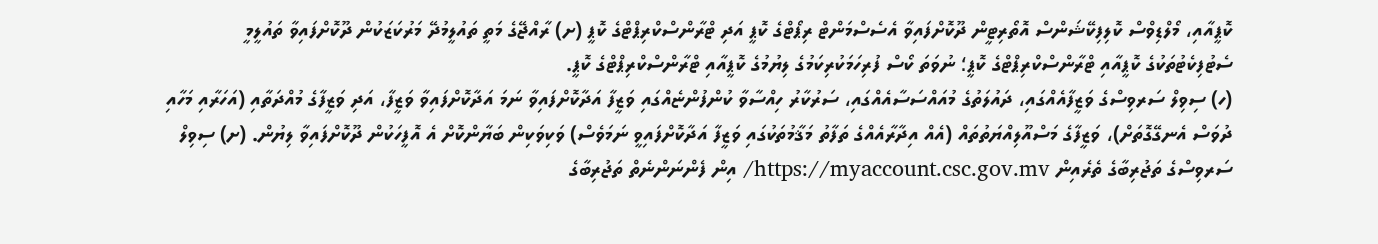ކޮޕީއާއި، މޯލްޑިވްސް ކޮލިފިކޭޝަންސް އޮތޯރިޓީން ދޫކޮށްފައިވާ އެސެސްމަންޓް ރިޕޯޓްގެ ކޮޕީ އަދި ޓްރާންސްކްރިޕްޓްގެ ކޮޕީ (ށ) ރާއްޖޭގެ މަތީ ތައުލީމުދޭ މަރުކަޒަކުން ދޫކޮށްފައިވާ ތައުލީމީ ސެޓުފިކެޓުތަކުގެ ކޮޕީއާއި ޓްރާންސްކްރިޕްޓްގެ ކޮޕީ؛ ނުވަތަ ކޯސް ފުރިހަމަކުރިކަމުގެ ލިޔުމުގެ ކޮޕީއާއި ޓްރާންސްކްރިޕްޓްގެ ކޮޕީ.
(ހ) ސިވިލް ސަރވިސްގެ ވަޒީފާއެއްގައި، ދައުލަތުގެ މުއައްސަސާއެއްގައި، ސަރުކާރު ހިއްސާވާ ކުންފުންޏެއްގައި ވަޒީފާ އަދާކޮށްފައިވާ ނަމަ އަދާކޮށްފައިވާ ވަޒީފާ، އަދި ވަޒީފާގެ މުއްދަތާއި (އަހަރާއި މަހާއި ދުވަސް އެނގޭގޮތަށް)، ވަޒީފާގެ މަސްއޫލިއްޔަތުތައް (އެއް އިދާރާއެއްގެ ތަފާތު މަޤާމުތަކުގައި ވަޒީފާ އަދާކޮށްފައިވީ ނަމަވެސް) ވަކިވަކިން ބަޔާންކޮށް އެ އޮފީހަކުން ދޫކޮށްފައިވާ ލިޔުން. (ށ) ސިވިލް ސަރވިސްގެ ތަޖުރިބާގެ ތެރެއިން https://myaccount.csc.gov.mv/ އިން ފެންނަންނެތް ތަޖުރިބާގެ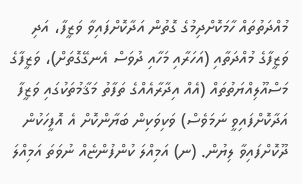މުއްދަތުތައް ހާމަކޮށްދިމުގެ ގޮތުން އަދާކޮށްފައިވާ ވަޒީފާ، އަދި ވަޒީފާގެ މުއްދަތާއި (އަހަރާއި މަހާއި ދުވަސް އެނގޭގޮތަށް)، ވަޒީފާގެ މަސްއޫލިއްޔަތުތައް (އެއް އިދާރާއެއްގެ ތަފާތު މަޤާމުތަކުގައި ވަޒީފާ އަދާކޮށްފައިވީ ނަމަވެސް) ވަކިވަކިން ބަޔާންކޮށް އެ އޮފީހަކުން ދޫކޮށްފައިވާ ލިޔުން. (ނ) އަމިއްލަ ކުންފުންޏެއް ނުވަތަ އަމިއްލަ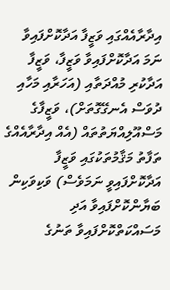އިދާރާއެއްގައި ވަޒީފާ އަދާކޮށްފައިވާ ނަމަ އަދާކޮށްފައިވާ ވަޒީފާ، ވަޒީފާ އަދާކުރި މުއްދަތާއި (އަހަރާއި މަހާއި ދުވަސް އެނގޭގޮތަށް)، ވަޒީފާގެ މަސްއޫލިއްޔަތުތައް (އެއް އިދާރާއެއްގެ ތަފާތު މަޤާމުތަކުގައި ވަޒީފާ އަދާކޮށްފައިވީ ނަމަވެސް) ވަކިވަކިން ބަޔާންކޮށްފައިވާ އަދި މަސައްކަތްކޮށްފައިވާ ތަނުގެ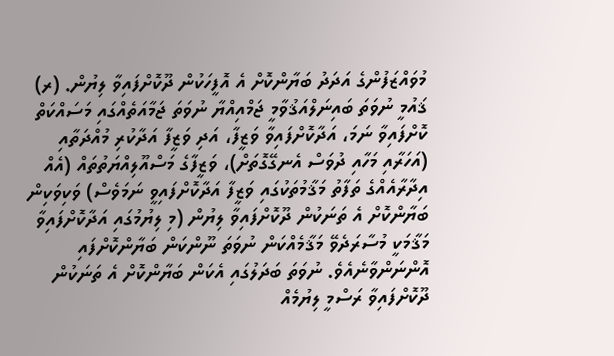މުވައްޒަފުންގެ އަދަދު ބަޔާންކޮށް އެ އޮފީހަކުން ދޫކޮށްފައިވާ ލިޔުން. (ރ) ޤައުމީ ނުވަތަ ބައިނަލްއަޤުވާމީ ޖަމްއިއްޔާ ނުވަތަ ޖަމާއަތެއްގައި މަސައްކަތް ކޮށްފައިވާ ނަމަ، އަދާކޮށްފައިވާ ވަޒީފާ، އަދި ވަޒީފާ އަދާކުރި މުއްދަތާއި (އަހަރާއި މަހާއި ދުވަސް އެނގޭގޮތަށް)، ވަޒީފާގެ މަސްއޫލިއްޔަތުތައް (އެއް އިދާރާއެއްގެ ތަފާތު މަޤާމުތަކުގައި ވަޒީފާ އަދާކޮށްފައިވީ ނަމަވެސް) ވަކިވަކިން ބަޔާންކޮށް އެ ތަނަކުން ދޫކޮށްފައިވާ ލިޔުން (މި ލިޔުމުގައި އަދާކޮށްފައިވާ މަޤާމަކީ މުސާރަދެވޭ މަޤާމެއްކަން ނުވަތަ ނޫންކަން ބަޔާންކޮށްފައި އޮންނަންވާނެއެވެ. ނުވަތަ ބަދަލުގައި އެކަން ބަޔާންކޮށް އެ ތަނަކުން ދޫކޮށްފައިވާ ރަސްމީ ލިޔުމެއް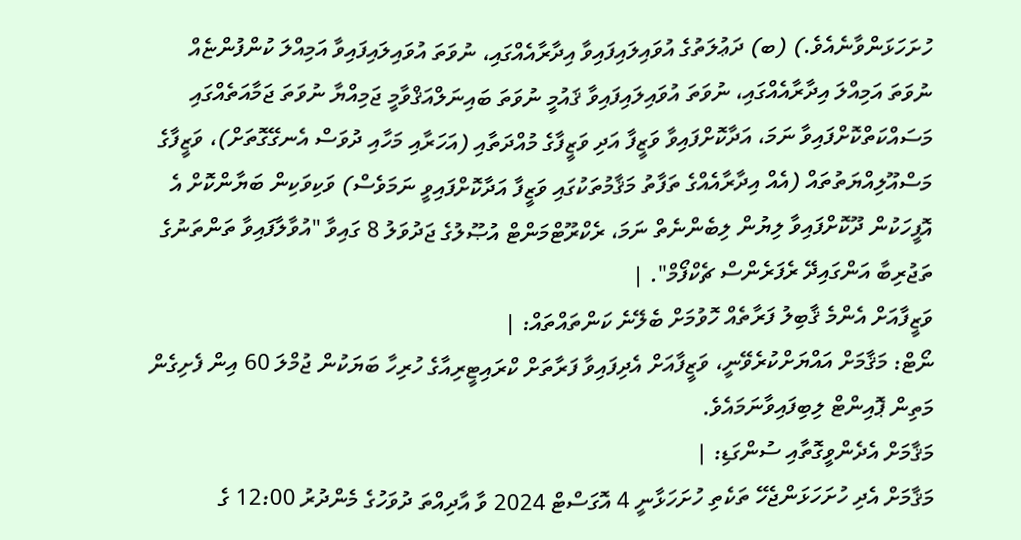ހުށަހަޅަންވާނެއެވެ.) (ބ) ދަޢުލަތުގެ އުވައިލައިފައިވާ އިދާރާއެއްގައި، ނުވަތަ އުވައިލައިފައިވާ އަމިއްލަ ކުންފުންޏެއް ނުވަތަ އަމިއްލަ އިދާރާއެއްގައި، ނުވަތަ އުވައިލައިފައިވާ ޤައުމީ ނުވަތަ ބައިނަލްއަޤްވާމީ ޖަމިއްޔާ ނުވަތަ ޖަމާއަތެއްގައި މަސައްކަތްކޮށްފައިވާ ނަމަ، އަދާކޮށްފައިވާ ވަޒީފާ އަދި ވަޒީފާގެ މުއްދަތާއި (އަހަރާއި މަހާއި ދުވަސް އެނގޭގޮތަށް)، ވަޒީފާގެ މަސްއޫލިއްޔަތުތައް (އެއް އިދާރާއެއްގެ ތަފާތު މަޤާމުތަކުގައި ވަޒީފާ އަދާކޮށްފައިވީ ނަމަވެސް) ވަކިވަކިން ބަޔާންކޮށް އެ އޮފީހަކުން ދޫކޮށްފައިވާ ލިޔުން ލިބެންނެތް ނަމަ، ރެކްރޫޓްމަންޓް އުޞޫލުގެ ޖަދުވަލު 8 ގައިވާ "އުވާލާފައިވާ ތަންތަނުގެ ތަޖުރިބާ އަންގައިދޭ ރެފަރެންސް ޗެކްފޯމް". |
ވަޒީފާއަށް އެންމެ ޤާބިލު ފަރާތެއް ހޮވުމަށް ބެލޭނެ ކަންތައްތައް: |
ނޯޓް: މަޤާމަށް އައްޔަށްކުރެވޭނީ، ވަޒީފާއަށް އެދިފައިވާ ފަރާތަށް ކްރައިޓީރިއާގެ ހުރިހާ ބަޔަކުން ޖުމްލަ 60 އިން ފެށިގެން މަތިން ޕޮއިންޓް ލިބިފައިވާނަމައެވެ.
މަޤާމަށް އެދެންވީގޮތާއި ސުންގަޑި: |
މަޤާމަށް އެދި ހުށަހަޅަންޖެހޭ ތަކެތި ހުށަހަޅާނީ 4 އޮގަސްޓް 2024 ވާ އާދިއްތަ ދުވަހުގެ މެންދުރު 12:00 ގެ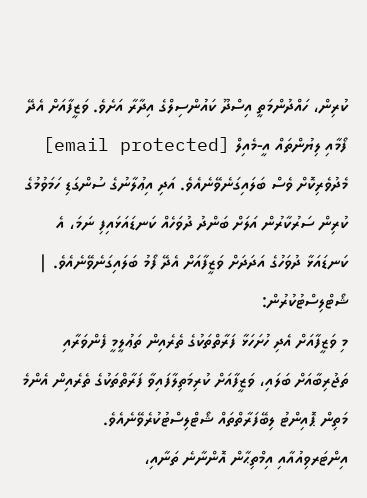ކުރިން، ހައްދުންމަތީ އިސްދޫ ކައުންސިލްގެ އިދާރާ އަށެވެ. ވަޒީފާއަށް އެދޭ ފޯމާއި ލިޔުންތައް އީ-މެއިލް [email protected] މެދުވެރިކޮށް ވެސް ބަލައިގަނެވޭނެއެވެ. އަދި އިޢުލާނުގެ ސުންގަޑި ހަމަވުމުގެ ކުރިން ސަރުކާރުން އަލަށް ބަންދު ދުވަހެއް ކަނޑައަޅައިފި ނަމަ، އެ ކަނޑައަޅާ ދުވަހުގެ އަދަދަށް ވަޒީފާއަށް އެދޭ ފޯމު ބަލައިގަނެވޭނެއެވެ. |
ޝޯޓްލިސްޓުކުރުން:
މި ވަޒީފާއަށް އެދި ހުށަހަޅާ ފަރާތްތަކުގެ ތެރެއިން ތަޢުލީމީ ފެންވަރާއި ތަޖުރިބާއަށް ބަލައި، ވަޒީފާއަށް ކުރިމަތިލާފައިވާ ފަރާތްތަކުގެ ތެރެއިން އެންމެ މަތިން ޕޮއިންޓު ލިބޭފަރާތްތައް ޝޯޓްލިސްޓުކުރެވޭނެއެވެ.
އިންޓަރވިއުއާއި އިމްތިޙާން އޮންނާނެ ތަނާއި،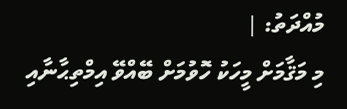މުއްދަތު: |
މި މަޤާމަށް މީހަކު ހޮވުމަށް ބޭއްވޭ އިމްތިޙާނާއި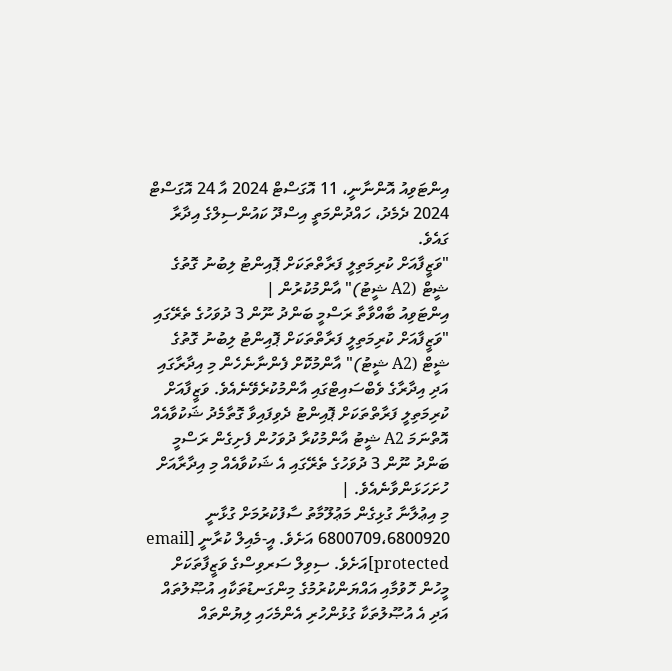އިންޓަވިއު އޮންނާނީ، 11 އޮގަސްޓް 2024 އާ 24 އޮގަސްޓް 2024 ދެމެދު، ހައްދުންމަތީ އިސްދޫ ކައުންސިލްގެ އިދާރާ ގައެވެ.
"ވަޒީފާއަށް ކުރިމަތިލީ ފަރާތްތަކަށް ޕޮއިންޓު ލިބުނު ގޮތުގެ ޝީޓް (A2 ޝީޓު)" އާންމުކުރުން |
އިންޓަވިއު ބާއްވާތާ ރަސްމީ ބަންދު ނޫން 3 ދުވަހުގެ ތެރޭގައި "ވަޒީފާއަށް ކުރިމަތިލީ ފަރާތްތަކަށް ޕޮއިންޓު ލިބުނު ގޮތުގެ ޝީޓް (A2 ޝީޓު)" އާންމުކޮށް ފެންނާނެހެން މި އިދާރާގައި އަދި އިދާރާގެ ވެބްސައިޓްގައި އާންމުކުރެވޭނެއެވެ. ވަޒީފާއަށް ކުރިމަތިލީ ފަރާތްތަކަށް ޕޮއިންޓު ދެވިފައިވާ ގޮތާމެދު ޝަކުވާއެއް އޮތްނަމަ A2 ޝީޓު އާންމުކުރާ ދުވަހުން ފެށިގެން ރަސްމީ ބަންދު ނޫން 3 ދުވަހުގެ ތެރޭގައި އެ ޝަކުވާއެއް މި އިދާރާއަށް ހުށަހަޅަންވާނެއެވެ. |
މި އިޢުލާނާ ގުޅިގެން މަޢުލޫމާތު ސާފުކުރުމަށް ގުޅާނީ 6800709،6800920 އަށެވެ. އީ-މެއިލް ކުރާނީ [email protected]އަށެވެ. ސިވިލް ސަރވިސްގެ ވަޒީފާތަކަށް މީހުން ހޮވުމާއި އައްޔަންކުރުމުގެ މިންގަނޑުތަކާއި އުޞޫލުތައް އަދި އެ އުޞޫލުތަކާ ގުޅުންހުރި އެންމެހައި ލިޔުންތައް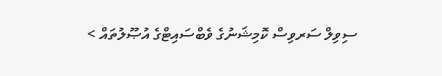ސިވިލް ސަރވިސް ކޮމިޝަނުގެ ވެބްސައިޓްގެ އުޞޫލުތައް >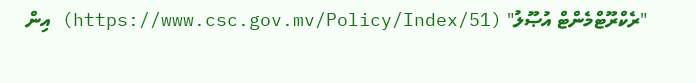"ރެކްރޫޓްމެންޓް އުޞޫލު" (https://www.csc.gov.mv/Policy/Index/51) އިން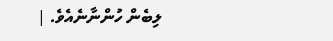ލިބެން ހުންނާނެއެވެ. |